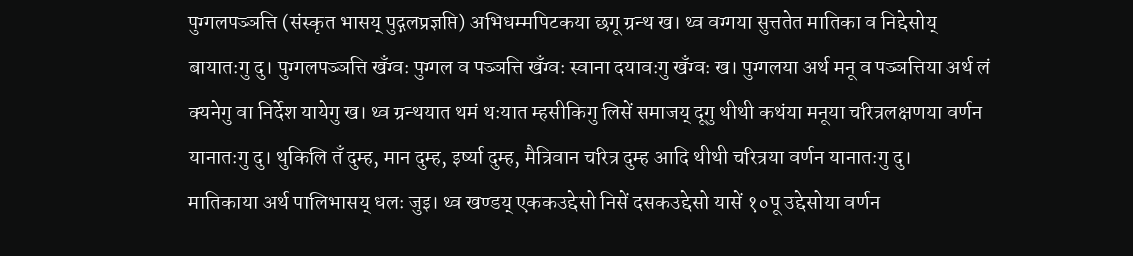पुग्गलपञ्ञत्ति (संस्कृत भासय् पुद्गलप्रज्ञप्ति) अभिधम्मपिटकया छगू ग्रन्थ ख। थ्व वग्गया सुत्ततेत मातिका व निद्देसोय् बायातःगु दु। पुग्गलपञ्ञत्ति खँग्वः पुग्गल व पञ्ञत्ति खँग्वः स्वाना दयावःगु खँग्वः ख। पुग्गलया अर्थ मनू व पञ्ञत्तिया अर्थ लं क्यनेगु वा निर्देश यायेगु ख। थ्व ग्रन्थयात थमं थःयात म्हसीकिगु लिसें समाजय् दूगु थीथी कथंया मनूया चरित्रलक्षणया वर्णन यानातःगु दु। थुकिलि तँ दुम्ह, मान दुम्ह, इर्ष्या दुम्ह, मैत्रिवान चरित्र दुम्ह आदि थीथी चरित्रया वर्णन यानातःगु दु।
मातिकाया अर्थ पालिभासय् धलः जुइ। थ्व खण्डय् एककउद्देसो निसें दसकउद्देसो यासें १०पू उद्देसोया वर्णन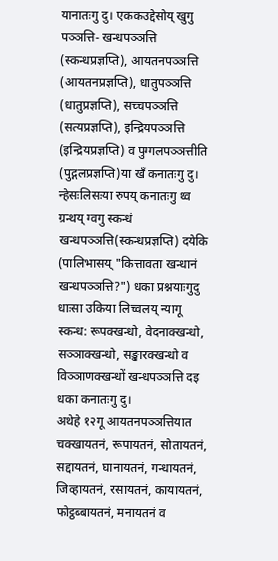यानातःगु दु। एककउद्देसोय् खुगु पञ्ञत्ति- खन्धपञ्ञत्ति (स्कन्धप्रज्ञप्ति), आयतनपञ्ञत्ति (आयतनप्रज्ञप्ति), धातुपञ्ञत्ति (धातुप्रज्ञप्ति), सच्चपञ्ञत्ति (सत्यप्रज्ञप्ति), इन्द्रियपञ्ञत्ति (इन्द्रियप्रज्ञप्ति) व पुग्गलपञ्ञत्तीति (पुद्गलप्रज्ञप्ति)या खँ कनातःगु दु। न्हेसःलिसःया रुपय् कनातःगु थ्व ग्रन्थय् ग्वगु स्कन्धं खन्धपञ्ञत्ति(स्कन्धप्रज्ञप्ति) दयेकि (पालिभासय् "कित्तावता खन्धानं खन्धपञ्ञत्ति?") धका प्रश्नयाःगुदु धाःसा उकिया लिच्वलय् न्यागू स्कन्ध: रूपक्खन्धो, वेदनाक्खन्धो, सञ्ञाक्खन्धो, सङ्खारक्खन्धो व विञ्ञाणक्खन्धों खन्धपञ्ञत्ति दइ धका कनातःगु दु।
अथेहे १२गू आयतनपञ्ञत्तियात चक्खायतनं, रूपायतनं, सोतायतनं, सद्दायतनं, घानायतनं, गन्धायतनं, जिव्हायतनं, रसायतनं, कायायतनं, फोट्ठब्बायतनं, मनायतनं व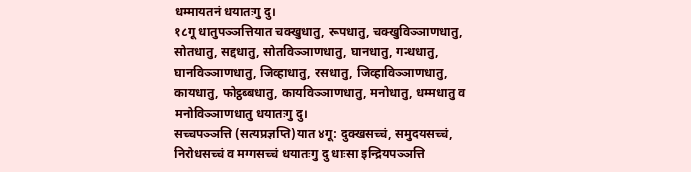धम्मायतनं धयातःगु दु।
१८गू धातुपञ्ञत्तियात चक्खुधातु, रूपधातु, चक्खुविञ्ञाणधातु, सोतधातु, सद्दधातु, सोतविञ्ञाणधातु, घानधातु, गन्धधातु, घानविञ्ञाणधातु, जिव्हाधातु, रसधातु, जिव्हाविञ्ञाणधातु, कायधातु, फोट्ठब्बधातु, कायविञ्ञाणधातु, मनोधातु, धम्मधातु व मनोविञ्ञाणधातु धयातःगु दु।
सच्चपञ्ञत्ति (सत्यप्रज्ञप्ति)यात ४गू: दुक्खसच्चं, समुदयसच्चं, निरोधसच्चं व मग्गसच्चं धयातःगु दु धाःसा इन्द्रियपञ्ञत्ति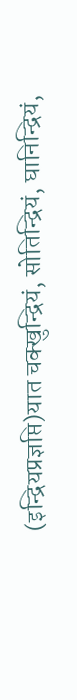(इन्द्रियप्रज्ञप्ति)यात चक्खुन्द्रियं, सोतिन्द्रियं, घानिन्द्रियं,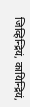जिव्हिन्द्रियं, कायिन्द्रियं,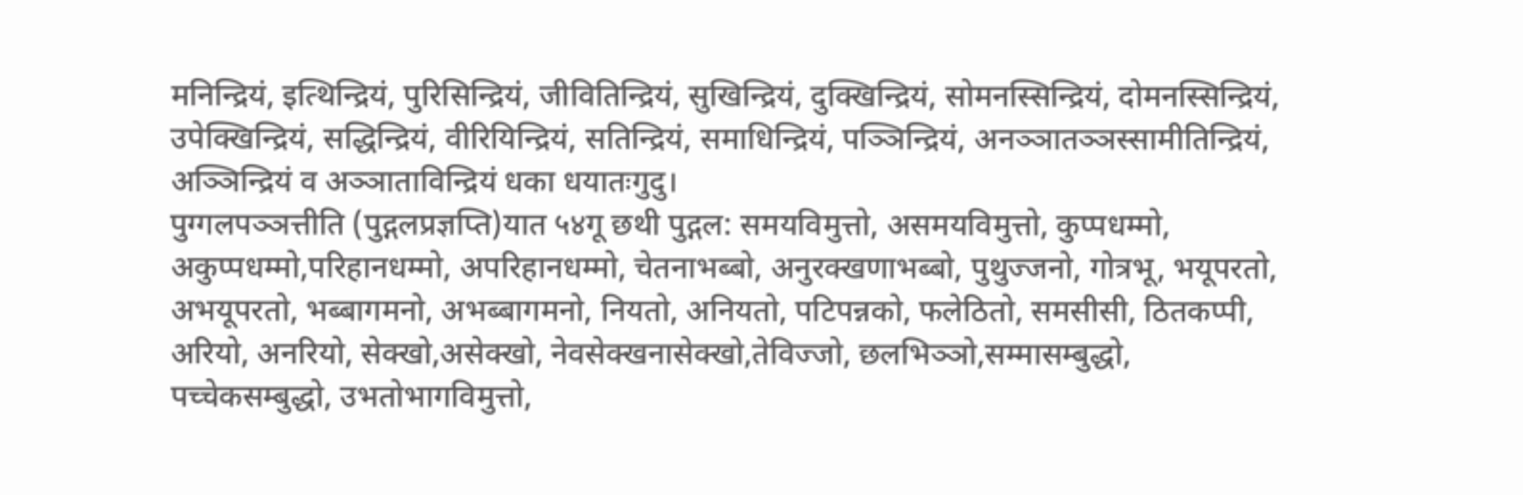मनिन्द्रियं, इत्थिन्द्रियं, पुरिसिन्द्रियं, जीवितिन्द्रियं, सुखिन्द्रियं, दुक्खिन्द्रियं, सोमनस्सिन्द्रियं, दोमनस्सिन्द्रियं, उपेक्खिन्द्रियं, सद्धिन्द्रियं, वीरियिन्द्रियं, सतिन्द्रियं, समाधिन्द्रियं, पञ्ञिन्द्रियं, अनञ्ञातञ्ञस्सामीतिन्द्रियं, अञ्ञिन्द्रियं व अञ्ञाताविन्द्रियं धका धयातःगुदु।
पुग्गलपञ्ञत्तीति (पुद्गलप्रज्ञप्ति)यात ५४गू छथी पुद्गल: समयविमुत्तो, असमयविमुत्तो, कुप्पधम्मो, अकुप्पधम्मो,परिहानधम्मो, अपरिहानधम्मो, चेतनाभब्बो, अनुरक्खणाभब्बो, पुथुज्जनो, गोत्रभू, भयूपरतो, अभयूपरतो, भब्बागमनो, अभब्बागमनो, नियतो, अनियतो, पटिपन्नको, फलेठितो, समसीसी, ठितकप्पी, अरियो, अनरियो, सेक्खो,असेक्खो, नेवसेक्खनासेक्खो,तेविज्जो, छलभिञ्ञो,सम्मासम्बुद्धो, पच्चेकसम्बुद्धो, उभतोभागविमुत्तो,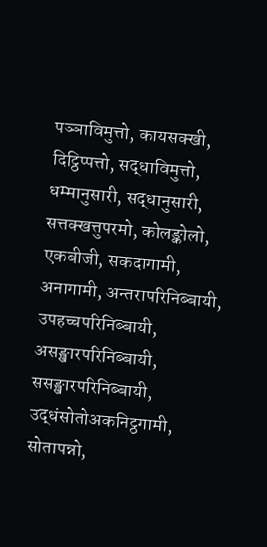पञ्ञाविमुत्तो, कायसक्खी, दिट्ठिप्पत्तो, सद्धाविमुत्तो, धम्मानुसारी, सद्धानुसारी, सत्तक्खत्तुपरमो, कोलङ्कोलो, एकबीजी, सकदागामी, अनागामी, अन्तरापरिनिब्बायी, उपहच्चपरिनिब्बायी, असङ्खारपरिनिब्बायी, ससङ्खारपरिनिब्बायी, उद्धंसोतोअकनिट्ठगामी, सोतापन्नो,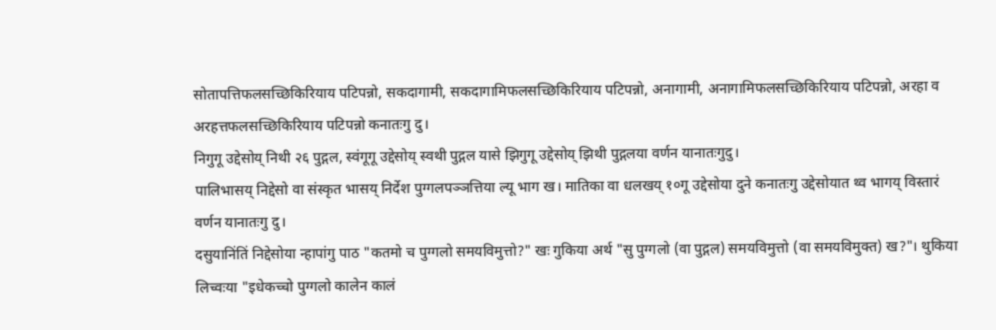सोतापत्तिफलसच्छिकिरियाय पटिपन्नो, सकदागामी, सकदागामिफलसच्छिकिरियाय पटिपन्नो, अनागामी, अनागामिफलसच्छिकिरियाय पटिपन्नो, अरहा व अरहत्तफलसच्छिकिरियाय पटिपन्नो कनातःगु दु।
निगुगू उद्देसोय् निथी २६ पुद्गल, स्वंगूगू उद्देसोय् स्वथी पुद्गल यासे झिगुगू उद्देसोय् झिथी पुद्गलया वर्णन यानातःगुदु।
पालिभासय् निद्देसो वा संस्कृत भासय् निर्देश पुग्गलपञ्ञत्तिया ल्यू भाग ख। मातिका वा धलखय् १०गू उद्देसोया दुने कनातःगु उद्देसोयात थ्व भागय् विस्तारं वर्णन यानातःगु दु।
दसुयानिंतिं निद्देसोया न्हापांगु पाठ "कतमो च पुग्गलो समयविमुत्तो?" खः गुकिया अर्थ "सु पुग्गलो (वा पुद्गल) समयविमुत्तो (वा समयविमुक्त) ख?"। थुकिया लिच्वःया "इधेकच्चो पुग्गलो कालेन कालं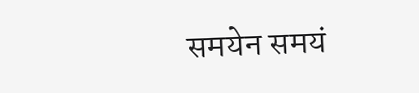समयेन समयं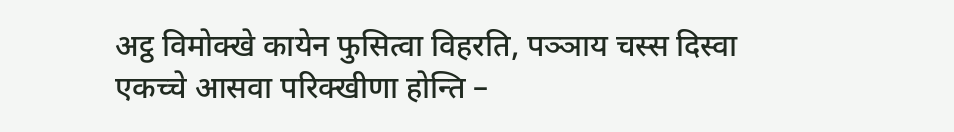अट्ठ विमोक्खे कायेन फुसित्वा विहरति, पञ्ञाय चस्स दिस्वा एकच्चे आसवा परिक्खीणा होन्ति –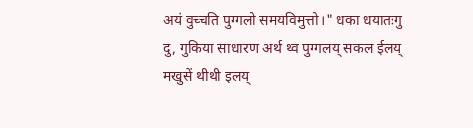अयं वुच्चति पुग्गलो समयविमुत्तो।" धका धयातःगु दु, गुकिया साधारण अर्थ थ्व पुग्गलय् सकल ईलय् मखुसें थीथी इलय्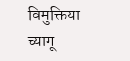विमुक्तिया च्यागू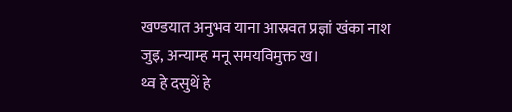खण्डयात अनुभव याना आस्रवत प्रज्ञां खंका नाश जुइ, अन्याम्ह मनू समयविमुक्त ख।
थ्व हे दसुथें हे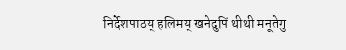निर्देशपाठय् हलिमय् खनेदुपिं थीथी मनूतेगु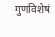गुणविशेषं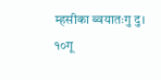म्हसीका ब्वयातःगु दु। १०गू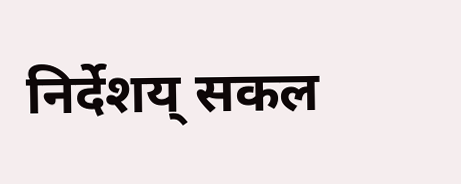निर्देशय् सकल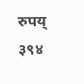रुपय् ३९४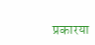प्रकारया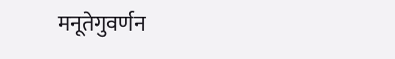मनूतेगुवर्णन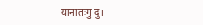यानातःगु दु।